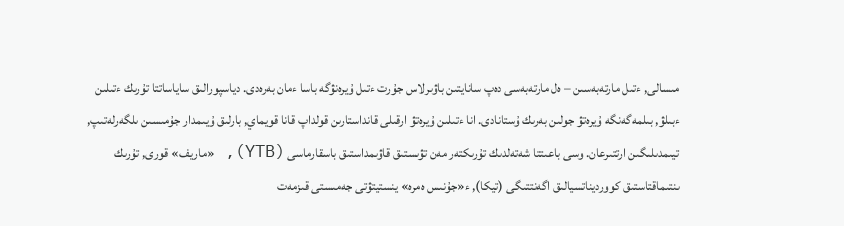مىسالى, ءتىل مارتەبەسىن – ەل مارتەبەسى دەپ سانايتىن باۋىرلاس جۇرت ءتىل ۇيرەنۋگە باسا ءمان بەرەدى. دياسپورالىق ساياساتتا تۇرىك ءتىلىن ءبىلۋ, بىلمەگەنگە ۇيرەتۋ جولىن بەرىك ۇستانادى. انا ءتىلىن ۇيرەتۋ ارقىلى قانداستارىن قولداپ قانا قويماي, بارلىق ۇيىمدار جۇمىسىن ىلگەرلەتىپ, تيىمدىلىگىن ارتتىرعان. وسى باعىتتا شەتەلدىك تۇرىكتەر مەن تۋىستىق قاۋىمداستىق باسقارماسى (YTB), «ماريف» قورى, تۇرىك ىنتىماقتاستىق كوورديناتسيالىق اگەنتتىگى (تيكا), ء«جۇنىس ەمرە» ينستيتۋتى جەمىستى قىزمەت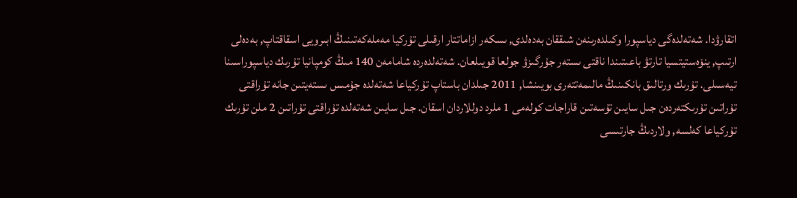اتقارۋدا. شەتەلدەگى دياسپورا وكىلدەرىنەن شىققان بەدەلدى, ىسكەر ازاماتتار ارقىلى تۇركيا مەملەكەتىنىڭ ابىرويى اسقاقتاپ, بەدەلى ارتىپ, ينۆەستيتسيا تارتۋ باعىتىندا ناقتى ىستەر جۇرگىزۋ جولعا قويىلعان. شەتەلدەردە شامامەن 140 مىڭ كومپانيا تۇرىك دياسپوراسىنا تيەسىلى. تۇرىك ورتالىق بانكىنىڭ مالىمەتتەرى بويىنشا, 2011 جىلدان باستاپ تۇركياعا شەتەلدە جۇمىس ىستەيتىن جانە تۇراقتى تۇراتىن تۇرىكتەردەن جىل سايىن تۇسەتىن قاراجات كولەمى 1 ملرد دوللاردان اسقان. جىل سايىن شەتەلدە تۇراقتى تۇراتىن 2 ملن تۇرىك تۇركياعا كەلسە, ولاردىڭ جارتىسى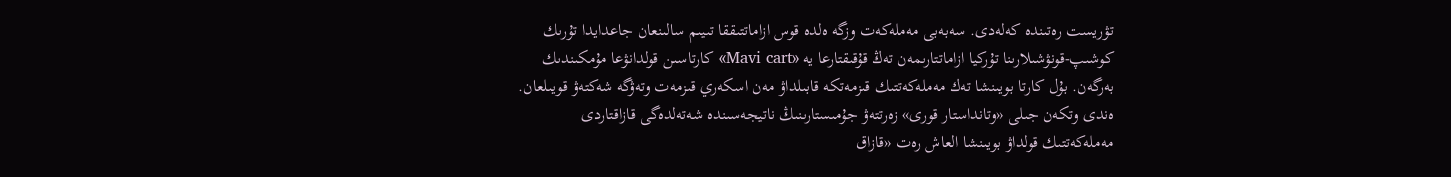تۋريست رەتىندە كەلەدى. سەبەبى مەملەكەت وزگە ەلدە قوس ازاماتتىققا تىيىم سالىنعان جاعدايدا تۇرىك كوشىپ-قونۋشىلارىنا تۇركيا ازاماتتارىمەن تەڭ قۇقىقتارعا يە «Mavi cart» كارتاسىن قولدانۋعا مۇمكىندىك بەرگەن. بۇل كارتا بويىنشا تەك مەملەكەتتىك قىزمەتكە قابىلداۋ مەن اسكەري قىزمەت وتەۋگە شەكتەۋ قويىلعان.
ەندى وتكەن جىلى «وتانداستار قورى» زەرتتەۋ جۇمىستارىنىڭ ناتيجەسىندە شەتەلدەگى قازاقتاردى مەملەكەتتىك قولداۋ بويىنشا العاش رەت «قازاق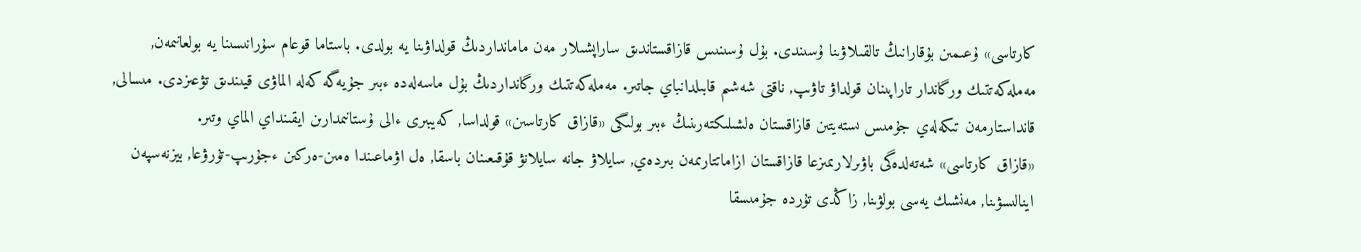كارتاسى» ۇعىمىن بۇقارانىڭ تالقىلاۋىنا ۇسىندى. بۇل ۇسىنىس قازاقستاندىق ساراپشىلار مەن مامانداردىڭ قولداۋىنا يە بولدى. باستاما قوعام سۇرانىسىنا يە بولعانىمەن, مەملەكەتتىك ورگاندار تاراپىنان قولداۋ تاۋىپ, ناقتى شەشىم قابىلدانباي جاتىر. مەملەكەتتىك ورگانداردىڭ بۇل ماسەلەدە ءبىر جۇيەگە كەلە الماۋى قيىندىق تۋعىزدى. مىسالى, قانداستارمەن تىكەلەي جۇمىس ىستەيتىن قازاقستان ەلشىلىكتەرىنىڭ ءبىر بولىگى «قازاق كارتاسىن» قولداسا, كەيبىرى ءالى ۇستانىمدارىن ايقىنداي الماي وتىر.
«قازاق كارتاسى» شەتەلدەگى باۋىرلارىمىزعا قازاقستان ازاماتتارىمەن بىردەي, سايلاۋ جانە سايلانۋ قۇقىعىنان باسقا, ەل اۋماعىندا ەمىن-ەركىن ءجۇرىپ-تۇرۋعا, بيزنەسپەن اينالىسۋىنا, مەنشىك يەسى بولۋىنا, زاڭدى تۇردە جۇمىسقا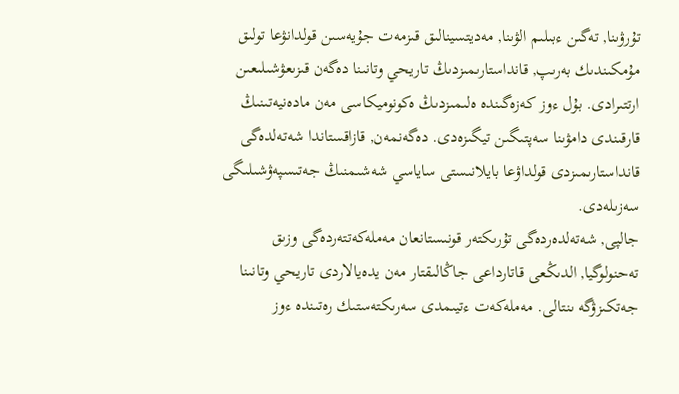تۇرۋىنا, تەگىن ءبىلىم الۋىنا, مەديتسينالىق قىزمەت جۇيەسىن قولدانۋعا تولىق مۇمكىندىك بەرىپ, قانداستارىمىزدىڭ تاريحي وتانىنا دەگەن قىزىعۋشىلىعىن ارتتىرادى. بۇل ءوز كەزەگىندە ەلىمىزدىڭ ەكونوميكاسى مەن مادەنيەتىنىڭ قارقىندى دامۋىنا سەپتىگىن تيگىزەدى. دەگەنمەن, قازاقستاندا شەتەلدەگى قانداستارىمىزدى قولداۋعا بايلانىستى ساياسي شەشىمنىڭ جەتىسپەۋشىلىگى سەزىلەدى.
جالپى, شەتەلدەردەگى تۇرىكتەر قونىستانعان مەملەكەتتەردەگى وزىق تەحنولوگيا, الدىڭعى قاتارداعى جاڭالىقتار مەن يدەيالاردى تاريحي وتانىنا جەتكىزۋگە ىنتالى. مەملەكەت ءتيىمدى سەرىكتەستىك رەتىندە ءوز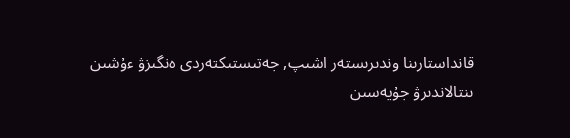قانداستارىنا وندىرىستەر اشىپ, جەتىستىكتەردى ەنگىزۋ ءۇشىن ىنتالاندىرۋ جۇيەسىن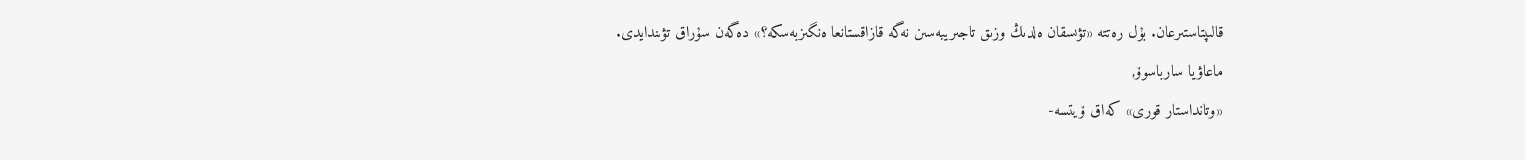قالىپتاستىرعان. بۇل رەتتە «تۋىسقان ەلدىڭ وزىق تاجىريبەسىن نەگە قازاقستانعا ەنگىزبەسكە؟» دەگەن سۇراق تۋىندايدى.
ماعاۋيا سارباسوۆ,
«وتانداستار قورى» كەاق ۆيتسە-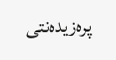پرەزيدەنتى